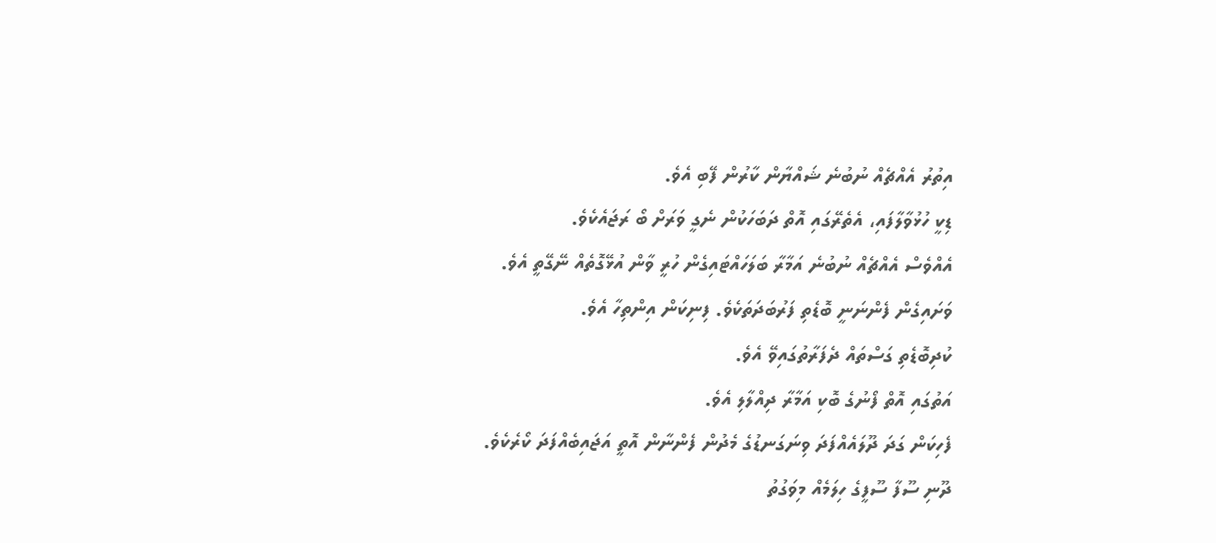އިތުރު އެއްޗެއް ނުބުނެ ޝައްޔާން ކާރުން ފޭބި އެވެ.
ޑިކީ ހުޅުވާލާފައި، އެތެރޭގައި އޮތް ދަބަހަކުން ނެގީ ވަރަށް ބޯ ރަޖައެކެވެ.
އެއްވެސް އެއްޗެއް ނުބުނެ އަމާރާ ބަލަހައްޓައިގެން ހުރީ ވާން އުޅޭގޮތެއް ނޭގޭތީ އެވެ.
ވަށައިގެން ފެންނަނީ ބޮޑެތި ފަރުބަދަތަކެވެ. ފިނިކަން އިންތިހާ އެވެ.
ކުދިބޮޑެތި ގަސްތައް ދެފަރާތުގައިވޭ އެވެ.
އަތުގައި އޮތް ފޯނުގެ ބޮކި އަމާރާ ދިއްލާލި އެވެ.
ފެހިކަން ގަދަ ދޫލައެއްފަދަ ވިނަގަނޑުގެ މެދުން ފެންނާން އޮތީ އަޖައިބެއްފަދަ ކޯރެކެވެ.
ދޫނި ސޫފާ ސޫފީގެ ހިލަމެއް މިވަގުތު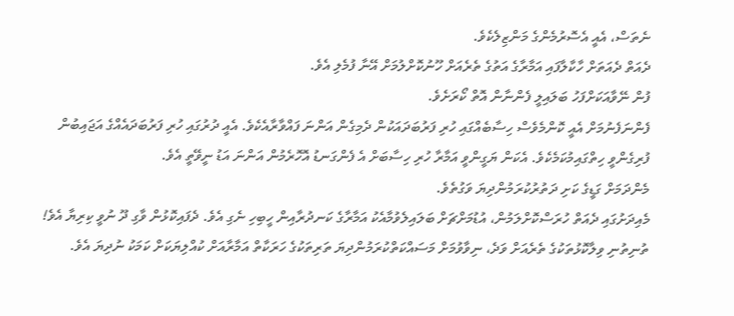ނެތަސް، އެއީ އެސޮރުމެންގެ މަންޒިލެކެވެ.
ދެއަތް ދެއަތަށް ހާކާލާފައި އަމާރާގެ އަތުގެ ތެރެއަށް ހޫނުކޮށްލުމަށް އޭނާ ފުމެލި އެވެ.
ފުން ނޭވާއަކަށްފަހު ބަލައިލީ ފެންނާން އޮތް ކޯރަށެވެ.
ފެންނަފެނުމަށް އެއީ ކޮންމެވެސް ހިސާބެއްގައި ހުރި ފަރުބަދައަކުން ދެމިގެން އަންނަ ފައްވާރާއެކެވެ. އެއީ ދުރުގައި ހުރި ފަރުބަދައެއްގެ އަޖައިބުން ފުރިގެންވީ ހިތްގައިމުކަމެކެވެ. އެކަން ޔަގީންވީ އަމާރާ ހުރި ހިސާބަށް އެ ފެންގަނޑު އޮހޮރެމުން އަންނަ އަޑު ނީވޭތީ އެވެ.
މެންދަމަށް ގަޑީގެ ކަށި ދަތުރުކުރަމުންދިޔަ ވަގުތެވެ.
މެއިދަށުގައި ދެއަތް ހުރަސްކޮށްލަމުން، އުޑުމަށްޗަށް ބަލައިލެވުމާއެކު އަމާރާގެ ކަނދުރާއިން ހީބިހި ނެގި އެވެ. ދެފައިކޮޅުން ވާގި ދޫ ނުވީ ކިރިޔާ އެވެ!
ތުނިތުނި ވިލާކޮޅުތަކުގެ ތެރެއަށް ވަދެ، ނިވާވުމަށް މަސައްކަތްކުރަމުންދިޔަ ތަރިތަކުގެ ހަރަކާތް އަމާރާއަށް ކުއްލިޔަކަށް ކަމަކު ނުދިޔަ އެވެ.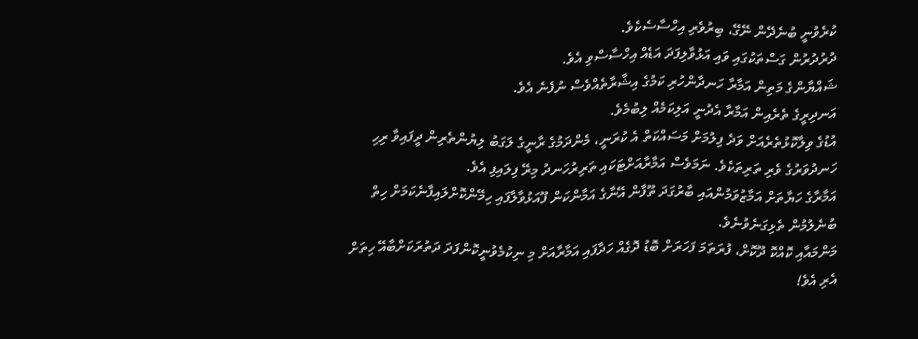ކުރެވުނީ ބުނެދޭން ނޭގޭ، ބިރުވެރި އިހްސާސެކެވެ.
ދުރުދުރުން ގަސްތަކުގައި ވައި އަޅުވާލިފަދަ އަޑެއް އިހްސާސްވި އެވެ.
ޝައްޔާންގެ މަތިން އަމާރާ ހަނދާންހުރި ކަމުގެ އިޝާރާތެއްވެސް ނުފެނެ އެވެ.
އަނދިރީގެ ތެރެއިން އަމާރާ އެދުނީ އަލިކަމެއް ލިބުމެވެ.
އުޑުގެ ވިލާކޮޅުތެރެއަށް ވަދެ ފިލުމަށް މަސައްކަތް އެ ކުރަނީ، މެންދަމުގެ ރާނީގެ ލަގަބު ލިޔުންތެރިން ދީފައިވާ ރިހި ހަނދުވަރުގެ ވެރި ތަރިތަކެވެ. ނަމަވެސް އަމާރާއަށްޓަކައި ތަރިރުހަނދު މިރޭ ފިލައިފި އެވެ.
އަމާރާގެ ހަޔާތަށް އަމާޒުވަމުންއައި ބާރުގަދަ ތޫފާން އޭނާގެ އަމާންކަން ފޫއަޅުވާލާފައި ހިމޭންކޮށްލައިފާނެކަމަށް ހިތް ބުނެލުމުން ތެޅިގަނެވުނެވެ.
މަންމައާއި ކޮއްކޮ ދޫކޮށް، ފުރަތަމަ ފަހަރަށް ބޮޑު ދޮގެއް ހަދާފައި އަމާރާއަށް މި ނިކުމެވުނީކޮންފަދަ ދަތުރަކަށްބާއޭ ހިތަށް އެރި އެވެ!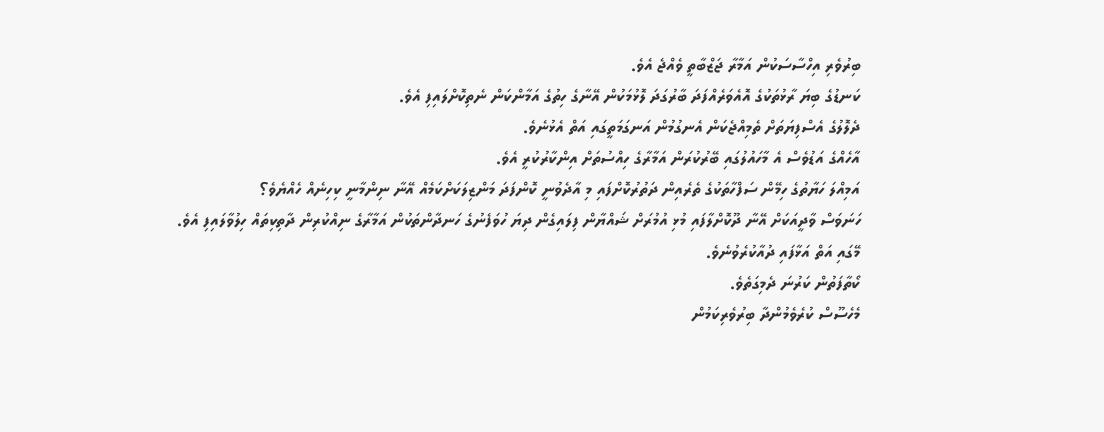ބިރުވެރި އިހްސާސަކުން އަމާރާ ޖަޒްބާތީ ވެއްޖެ އެވެ.
ކަނޑުގެ ބިޔަ ރާޅުތަކުގެ އޮއެވަރެއްފަދަ ބާރުގަދަ ލޮޅުމަކުން އޭނާގެ ހިތުގެ އަމާންކަން ނެތިކޮށްލައިފި އެވެ.
ދެލޮލުގެ އެސްފިޔަތަށް ތެމިއްޖެކަން އެނގުމުން އަނގަމަތީގައި އަތް އެޅުނެވެ.
އާހެއްގެ އަޑުވެސް އެ މާހައުލުގައި ބޭރުކުރަން އަމާރާގެ ހިއްސުތަށް އިންކާރުކުރީ އެވެ.
އަމިއްލަ ހަޔާތުގެ ހިމޭން ސަފްހާތަކުގެ ތެރެއިން ދަތުރުކޮށްފައި މި އާދެވުނީ ކޮންފަދަ މަންޒިލަކަށްކަމެއް އޭނާ ނިންމާނީ ކިހިނެއް ހެއްޔެވެ؟
ހަނަވަސް ވާދީއަކަށް އޭނާ ދޫކޮށްލާފައި މުޅި އުމުރަށް ޝައްޔާން ފިލައިގެން ދިޔަ ހުވަފެނުގެ ހަނދާންތަކުން އަމާރާގެ ނިއްކުރިން ދާތިކިތައް ހިލުވާލައިފި އެވެ.
މޭގައި އަތް އަޅާފައި ދުއާކުރެވުނެވެ.
ކޯތާފަތުން ކަރުނަ ދެމިގަތެވެ.
މެހެސޫސް ކުރެވެމުންދާ ބިރުވެރިކަމުން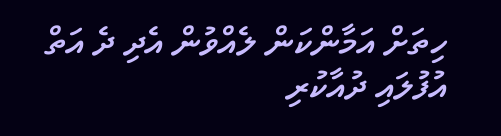ހިތަށް އަމާންކަން ލެއްވުން އެދި ދެ އަތް އުފުލައި ދުއާކުރި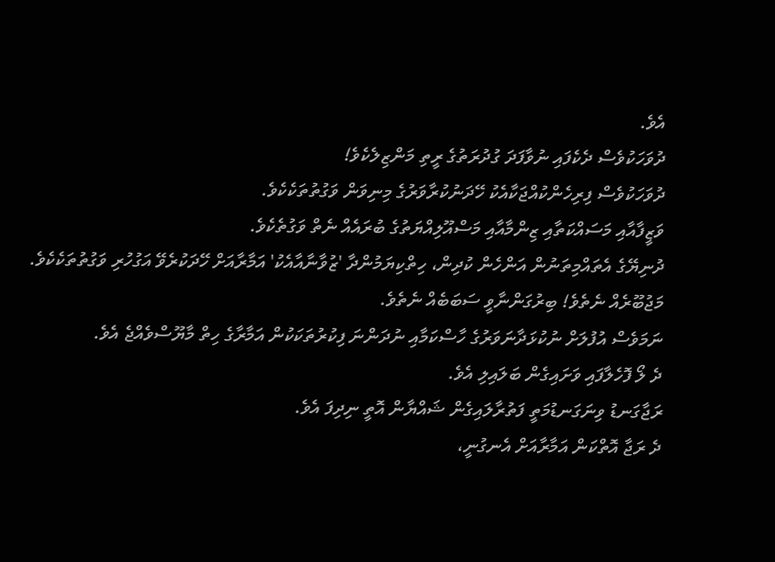އެވެ.
ދުވަހަކުވެސް ދެކެފައި ނުވާފަދަ ގުދުރަތުގެ ރީތި މަންޒިލެކެވެ!
ދުވަހަކުވެސް ފިރިހެންކުއްޖަކާއެކު ހޭދަނުކުރާވަރުގެ މިނިވަން ވަގުތުތަކެކެވެ.
ވަޒީފާއާއި މަސައްކަތާއި ޒިންމާއާއި މަސްއޫލިއްޔަތުގެ ބުރައެއް ނެތް ވަގުތެކެވެ.
ދުނިޔޭގެ އެތައްމިތަނުން އަންހެން ކުދިން، ހިތްކިޔަމުންދާ 'ޒުވާނާއާއެކު' އަމާރާއަށް ހޭދަކުރެވޭ އަގުހުރި ވަގުތުތަކެކެވެ.
މަޖުބޫރެއް ނެތެވެ! ބިރުގަންނާވީ ސަބަބެއް ނެތެވެ.
ނަމަވެސް އުފުލަށް ނުކުޅަދާނަވަރުގެ ހާސްކަމާއި ނުދަންނަ ފިކުރުތަކަކުން އަމާރާގެ ހިތް މާޔޫސްވެއްޖެ އެވެ.
ދެ ލޯ ފޮހެލާފައި ވަށައިގެން ބަލައިލި އެވެ.
ރަޖާގަނޑު ވިނަގަނޑުމަތީ ފަތުރާލައިގެން ޝައްޔާން އޮތީ ނިދިފަ އެވެ.
ދެ ރަޖާ އޮތްކަން އަމާރާއަށް އެނގުނީ،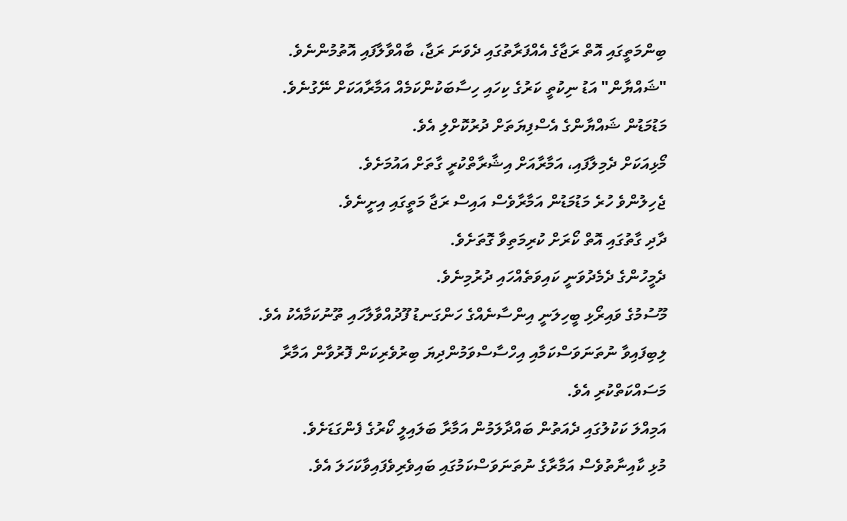ބިންމަތީގައި އޮތް ރަޖާގެ އެއްފަރާތުގައި ދެވަނަ ރަޖާ، ބާއްވާލާފައި އޮތުމުންނެވެ.
"ޝައްޔާން" އަޑު ނިކުތީ ކަރުގެ ކިހައި ހިސާބަކުންކަމެއް އަމާރާއަކަށް ނޭގުނެވެ.
މަޑުމަޑުން ޝައްޔާންގެ އެސްފިޔަތަށް ދުރުކޮށްލި އެވެ.
މޯޅިއަކަށް ދެމިލާފައި، އަމާރާއަށް އިޝާރާތްކުރީ ގާތަށް އައުމަށެވެ.
ޖެހިލުންވެ ހުރެ މަޑުމަޑުން އަމާރާވެސް އައިސް ރަޖާ މަތީގައި އިށީނެވެ.
ދާދި ގާތުގައި އޮތް ކޯރަށް ކުރިމަތިވާ ގޮތަށެވެ.
ދެމީހުންގެ ދެމެދުވަނީ ކައިވަތެއްހައި ދުރުމިނެވެ.
މޫސުމުގެ ވައިރޯޅި ބީހިލަނީ އިންސާނެއްގެ ހަންގަނޑު ފޫދުއްވާލާހައި ތޫނުކަމާއެކު އެވެ.
ލިބިފައިވާ ނުތަނަވަސްކަމާއި އިހްސާސްވަމުންދިޔަ ބިރުވެރިކަން ފޮރުވާން އަމާރާ މަސައްކަތްކުރި އެވެ.
އަމިއްލަ ކަކުލުގައި ދެއަތުން ބައްދާލަމުން އަމާރާ ބަލައިލީ ކޯރުގެ ފެންގަޑަށެވެ.
މުޅި ކާއިނާތުވެސް އަމާރާގެ ނުތަނަވަސްކަމުގައި ބައިވެރިވެފައިވާކަހަލަ އެވެ.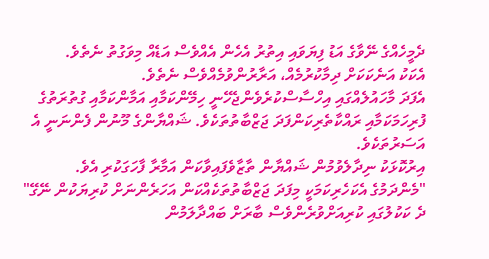ދެމީހެއްގެ ނޭވާގެ އަޑު ފިޔަވައި އިތުރު އެހެން އެއްވެސް އަޑެއް މިވަގުތު ނެތެވެ.
އެކަކު އަނެކަކަށް ދިމާކުރުމެއް، އަރާރުންވުމެއްވެސް ނެތެވެ.
އެފަދަ މާހައުލެއްގައި އިހްސާސްކުރެވެންޖެހޭނީ ހިމޭންކަމާއި އަމާންކަމާއި ގުތުރަތުގެ ފުރިހަމަކަމާއި ރައްކާތެރިކަންފަދަ ޖަޒްބާތުތަކެވެ. ޝައްޔާންގެ މޫނުން ފެންނަނީ އެ އަސަރުތަކެވެ.
އިރުކޮޅަކު ނިދާލެވުމުން ޝައްޔާން ތާޒާވެފައިވާކަން އަމާރާ ފާހަގަކުރި އެވެ.
"މެންދަމުގެ އެކަހެރިކަމަކީ މިފަދަ ޖަޒްބާތުތަކެއްކަން އަހަރެންނަށް ކުރިޔަކުން ނޭގޭ" ދެ ކަކުލުގައި ކުރިއަށްވުރެންވެސް ބާރަށް ބައްދާލަމުން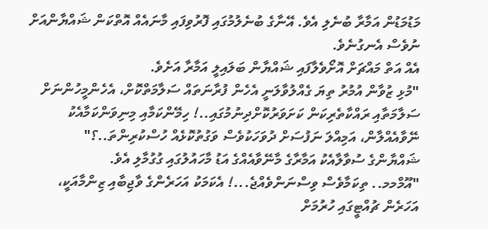މަޑުމަޑުން އަމާރާ ބުނެލި އެވެ. އޭނާގެ ބުނެލުމުގައި ފޮރުވިފައި މާނައެއް އޮތްކަން ޝައްޔާންއަށް ނުވެސް އެނގުނެވެ.
އެއް އަތް މައްޗަށް އޮށޯވެލާފައި ޝައްޔާން ބަލައިލީ އަމާރާ އަށެވެ.
"މުޅި ޒުވާން އުމުރު ތިޔަ ގެއްލުވާލަނީ އެހެން ފުރާނަތައް ސަލާމަތްކޮށް، އެހެންމީހުންނަށް ސަލާމަތާއި ރައްކާތެރިކަން ކަށަވަރުކޮށްދިނުމުގައި..! ހިމޭންކަމާއި މިނިވަންކަމާއެކު ނޭވާއެއްލާން، އަމިއްލަ ނަފުސަށް ދުވަހަކުވެސް ވަގުތުކޮޅެއް ހުސްކުރިންތަ..؟"
ޝައްޔާންގެ ސުވާލާއެކު އަމާރާގެ މާނޭވާއެއްގެ އަޑު މާހައުލުގައި ގުގުމާލި އެވެ.
"އޫމްމމ.. ތިކަމާވެސް ވިސްނަންވެއްޖެ...! އެކަމަކު އަހަރެންގެ ވާޖިބާއި ޒިންމާއަކީ، އަހަރެން ޗުއްޓީގައި ހުރުމަށް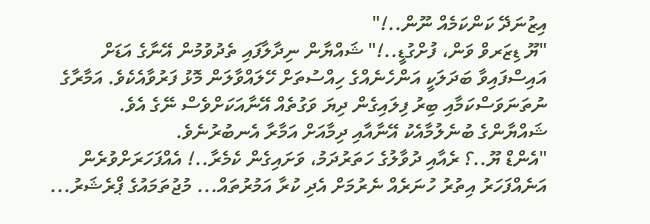އިޒުނަދޭ ކަންކަމެއް ނޫން..!"
"ޔޫ ޑިޒަރވް ވަން، ފުށްގުޑީ..!" ޝައްޔާން ނިދާލާފައި ތެދުވުމުން އޭނާގެ އަޑަށް އައިސްފައިވާ ބަދަލަކީ އަންހެނެއްގެ ހިއްސުތަށް ހޭލައްވާލަން މޮޅު ފަރުވާއެކެވެ. އަމާރާގެ ނުތަނަވަސްކަމާއި ބިރު ފިލައިގެން ދިޔަ ވަގުތެއް އޭނާއަކަށްވެސް ނޭގެ އެވެ.
ޝައްޔާންގެ ބުނެލުމާއެކު އޭނާއާއި ދިމާއަށް އަމާރާ އެނބުރުނެވެ.
"އެންޑް ޔޫ..؟ ރެއާއި ދުވާލުގެ ހަތަރުދަމު، ވަށައިގެން ކެމެރާ..! އެއްފަހަރަށްވުރެން އަނެއްފަހަރު އިތުރު ހުނަރެއް ނެރުމަށް އެދި ކުރާ އަމުރުތައް... މުޖުތަމައުގެ ޕްރެޝަރު...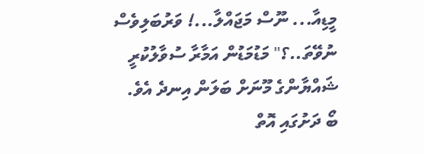މީޑިއާ... ނޫސް މަޖައްލާ...! ވަރުބަލިވެސް ނުވޭތަ..؟" މަޑުމަޑުން އަމާރާ ސުވާލުކުރީ ޝައްޔާންގެ މޫނަށް ބަލަން އިނދެ އެވެ.
ބޯ ދަށުގައި އޮތް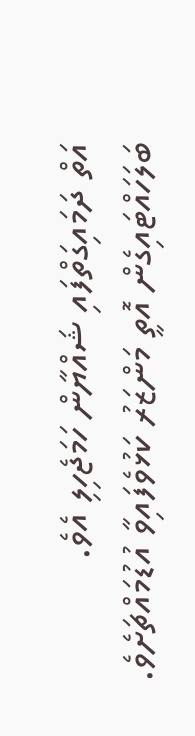އަތް ދަމައިގަތްފައި ޝައްޔާން ހަމަޖެހިލި އެވެ.
ބަލަހައްޓައިގެން އޮތީ މަންޒަރު ކަޅުވެފައިވާ އުޑުމައްޗަށެވެ.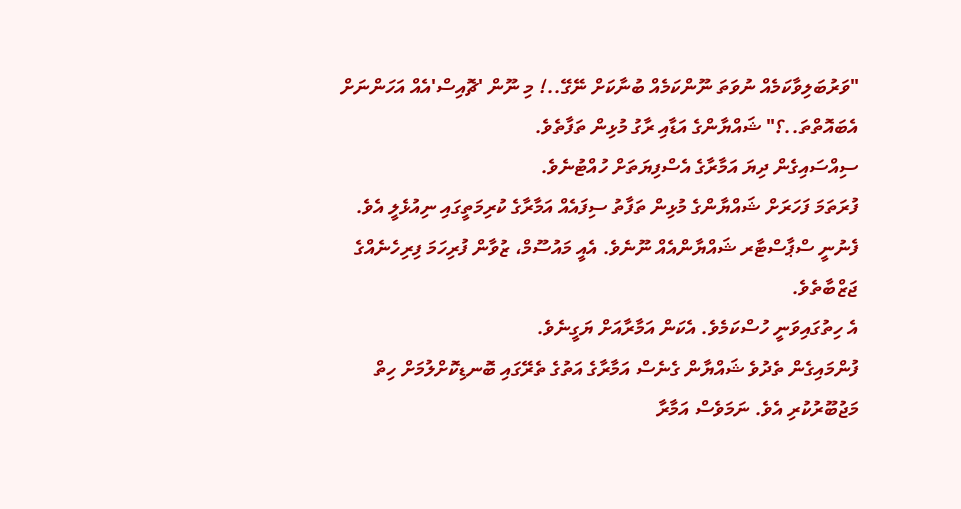"ވަރުބަލިވާކަމެއް ނުވަތަ ނޫންކަމެއް ބުނާކަށް ނޭގޭ..! މި ނޫން 'ޗޮއިސް'އެއް އަހަންނަށް އެބައޮތްތަ..؟" ޝައްޔާންގެ އަޑާއި ރާގު މުޅިން ތަފާތެވެ.
ސިއްސައިގެން ދިޔަ އަމާރާގެ އެސްފިޔަތަށް ހުއްޓުނެވެ.
ފުރަތަމަ ފަހަރަށް ޝައްޔާންގެ މުޅިން ތަފާތު ސިފައެއް އަމާރާގެ ކުރިމަތީގައި ނިއުޅެލީ އެވެ.
ފެނުނީ ސްޕާސްޓާރ ޝައްޔާންއެއް ނޫނެވެ. އެއީ މައުސޫމް، ޒުވާން ފުރިހަމަ ފިރިހެނެއްގެ ޖަޒްބާތެވެ.
އެ ހިތުގައިވަނީ ހުސްކަމެވެ. އެކަން އަމާރާއަށް ޔަގީނެވެ.
ފުންމައިގެން ތެދުވެ ޝައްޔާން ގެނެސް އަމާރާގެ އަތުގެ ތެރޭގައި ބޮނޑިކޮށްލުމަށް ހިތް މަޖުބޫރުކުރި އެވެ. ނަމަވެސް އަމާރާ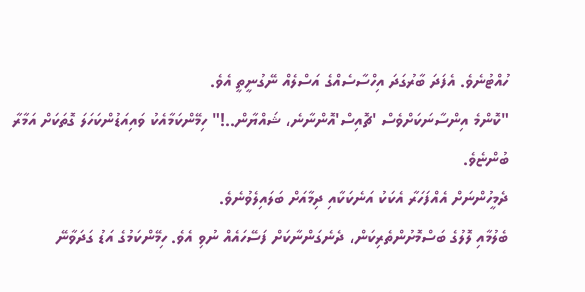ހުއްޓުނެވެ. އެފަދަ ބާރުގަދަ އިހްސާސެއްގެ އަސްލެއް ނޭގުނީތީ އެވެ.
"ކޮންމެ އިންސާނަކަށްވެސް 'ޗޮއިސް'އޮންނާނެ، ޝައްޔާން..!" ހިމޭންކަމާއެކު ވައިއަޑުންކަހަލަ ގޮތަކަށް އަމާރާ ބުންޏެވެ.
ދެމީހުންނަށް އެއްފަހަރާ އެކަކު އަނެކަކާއި ދިމާއަށް ބަލައިލެވުނެވެ.
ބެލުމާއި ލޮލުގެ ބަސްމޮށުންތެރިކަން، ދެނެގަންނާކަށް ފަސޭހައެއް ނުވި އެވެ. ހިމޭންކަމުގެ އަޑު ގަދަވާނޭ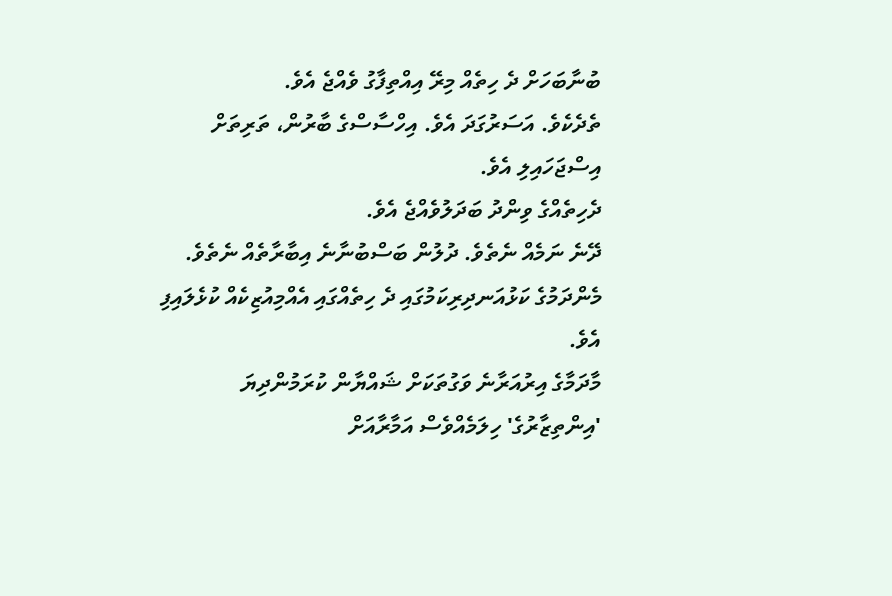ބުނާބަހަށް ދެ ހިތެއް މިރޭ އިއްތިފާގު ވެއްޖެ އެވެ.
ތެދެކެވެ. އަސަރުގަދަ އެވެ. އިހްސާސްގެ ބާރުން، ތަރިތަށް އިސްޖަހައިލި އެވެ.
ދެހިތެއްގެ ވިންދު ބަދަލުވެއްޖެ އެވެ.
ދޭނެ ނަމެއް ނެތެވެ. ދުލުން ބަސްބުނާނެ އިބާރާތެއް ނެތެވެ.
މެންދަމުގެ ކަޅުއަނދިރިކަމުގައި ދެ ހިތެއްގައި އެއްމިއުޒިކެއް ކުޅެލައިފި އެވެ.
މާދަމާގެ އިރުއަރާނެ ވަގުތަކަށް ޝައްޔާން ކުރަމުންދިޔަ 'އިންތިޒާރުގެ' ހިލަމެއްވެސް އަމާރާއަށް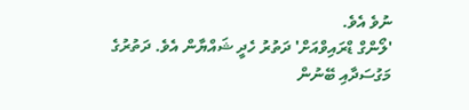ނުވެ އެވެ.
'ލޯންގް ޑްރައިވްއަށް' ދަތުރު ހެދީ ޝައްޔާން އެވެ. ދަތުރުގެ މަގުސަދާއި ބޭނުން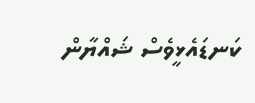ކަނޑައެޅީވެސް ޝައްޔާން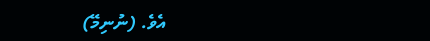އެވެ. (ނުނިމޭ)